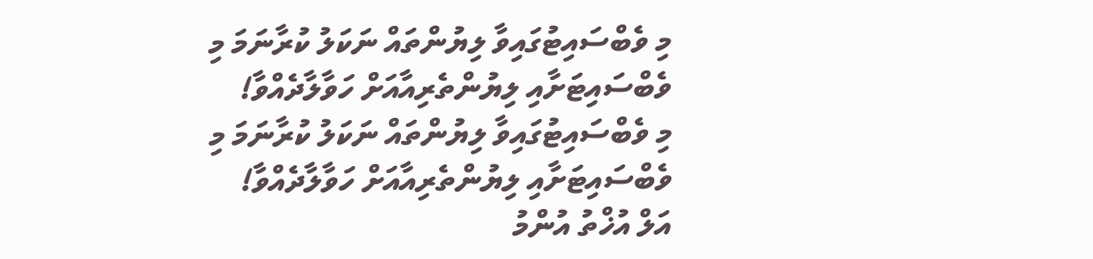މި ވެބްސައިޓުގައިވާ ލިޔުންތައް ނަކަލު ކުރާނަމަ މި ވެބްސައިޓަށާއި ލިޔުންތެރިއާއަށް ހަވާލާދެއްވާ!
މި ވެބްސައިޓުގައިވާ ލިޔުންތައް ނަކަލު ކުރާނަމަ މި ވެބްސައިޓަށާއި ލިޔުންތެރިއާއަށް ހަވާލާދެއްވާ!
އަލް އުޚްތު އުންމު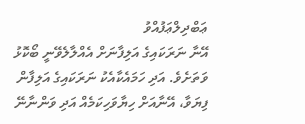ޢަބްދިލްޢަފުއްވު
އޭނާ ނަރަކައިގެ އަލިފާނަށް އެއްލާލެވޭނީ ބޯކޮޅު ވަތަށެވެ. އަދި ހަމައެކާއެކު ނަރަކައިގެ އަލިފާން ފިޔަވާ، އޭނާއަށް ހިޔާވަހިކަމެއް އަދި ވަންނާނޭ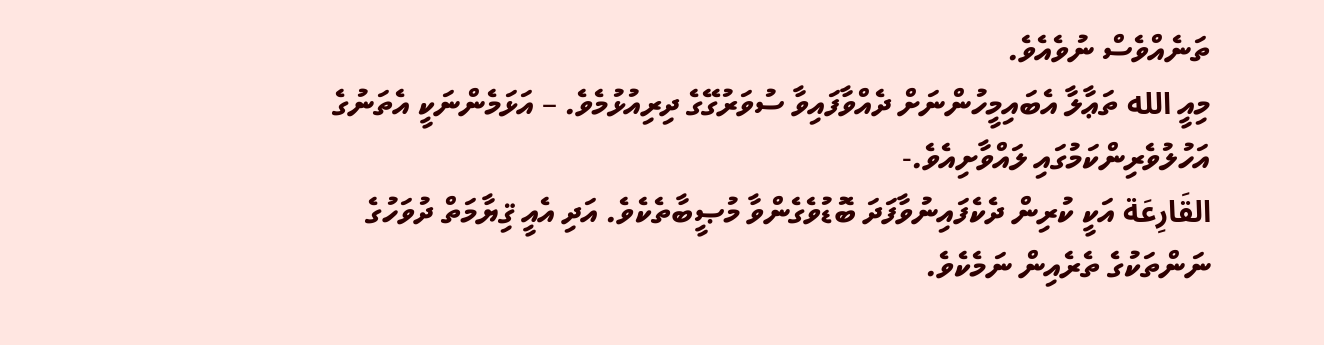ތަނެއްވެސް ނުވެއެވެ.
މިއީ الله ތަޢާލާ އެބައިމީހުންނަށް ދެއްވާފައިވާ ސުވަރުގޭގެ ދިރިއުޅުމެވެ. – އަޅަމެންނަކީ އެތަނުގެ އަހުލުވެރިންކަމުގައި ލައްވާށިއެވެ.-
القَارِعَة އަކީ ކުރިން ދެކެފައިނުވާފަދަ ބޮޑުވެގެންވާ މުޞީބާތެކެވެ. އަދި އެއީ ޤިޔާމަތް ދުވަހުގެ ނަންތަކުގެ ތެރެއިން ނަމެކެވެ.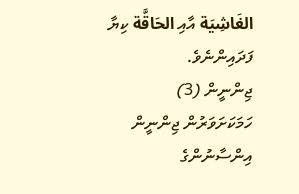الغَاشِيَة އާއި الحَاقَّة ކިޔާ ފަދައިންނެވެ.
ޖިންނީން (3)
ހަމަކަށަވަރުން ޖިންނީން އިންސާނުންގެ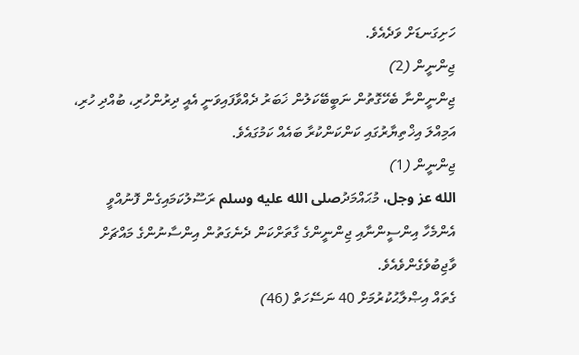ހަށިގަނޑަށް ވަދެއެވެ.
ޖިންނީން (2)
ޖިންނީންނާ ބެހޭގޮތުން ނަބީބޭކަލުން ޚަބަރު ދެއްވާފައިވަނީ އެއީ ދިރުންހުރި، ބުއްދި ހުރި، އަމިއްލަ އިޚްތިޔާރުގައި ކަންކަންކުރާ ބައެއް ކަމުގައެވެ.
ޖިންނީން (1)
الله عز وجل، މުޙައްމަދުصلى الله عليه وسلم ރަސޫލުކަމައިގެން ފޮނުއްވީ އެންމެހާ އިންސީންނާއި ޖިންނީންގެ ގާތަށްކަން ދެނެގަތުން އިންސާނުންގެ މައްޗަށް ވާޖިބުވެގެންވެއެވެ.
ގެތައް އިޞްލާޙުކުރުމަށް 40 ނަސޭހަތް (46)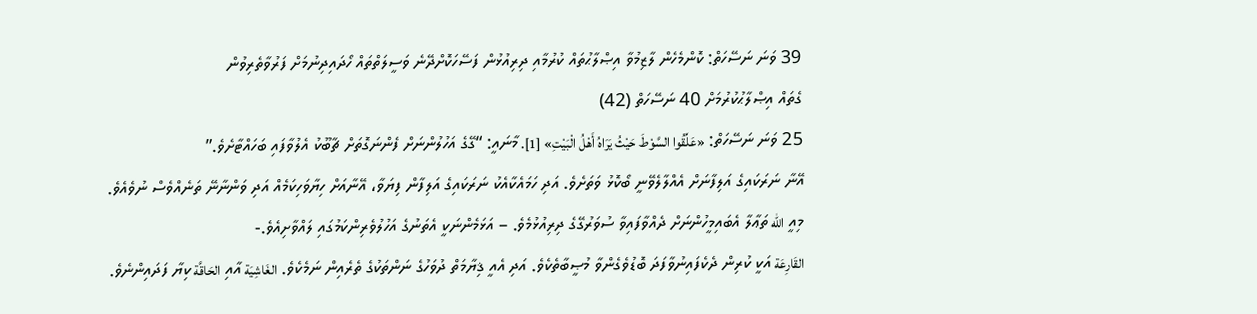39 ވަނަ ނަސޭހަތް: ކޮންމެހެން ލާޒިމުވާ އިޞްލާޙުތައް ކުރުމާއި ދިރިއުޅުން ފަސޭހަކޮށްދޭނެ ވަސީލަތްތައް ހޯދައިދިނުމަށް ފަރުވާތެރިވުން
ގެތައް އިޞްލާޙުކުރުމަށް 40 ނަސޭހަތް (42)
25 ވަނަ ނަސޭހަތް: «عَلِّقُوا السَّوْطَ حَيْثُ يَرَاهُ أَهْلُ الْبَيْتِ» [1]. މާނައީ: “ގޭގެ އަހުލުންނަށް ފެންނަގޮތަށް ޗާބޫކު އެލުވާފައި ބަހައްޓާށެވެ.”
އޭނާ ނަރަކައިގެ އަލިފާނަށް އެއްލާލެވޭނީ ބޯކޮޅު ވަތަށެވެ. އަދި ހަމައެކާއެކު ނަރަކައިގެ އަލިފާން ފިޔަވާ، އޭނާއަށް ހިޔާވަހިކަމެއް އަދި ވަންނާނޭ ތަނެއްވެސް ނުވެއެވެ.
މިއީ الله ތަޢާލާ އެބައިމީހުންނަށް ދެއްވާފައިވާ ސުވަރުގޭގެ ދިރިއުޅުމެވެ. – އަޅަމެންނަކީ އެތަނުގެ އަހުލުވެރިންކަމުގައި ލައްވާށިއެވެ.-
القَارِعَة އަކީ ކުރިން ދެކެފައިނުވާފަދަ ބޮޑުވެގެންވާ މުޞީބާތެކެވެ. އަދި އެއީ ޤިޔާމަތް ދުވަހުގެ ނަންތަކުގެ ތެރެއިން ނަމެކެވެ. الغَاشِيَة އާއި الحَاقَّة ކިޔާ ފަދައިންނެވެ.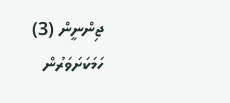ޖިންނީން (3)
ހަމަކަށަވަރުން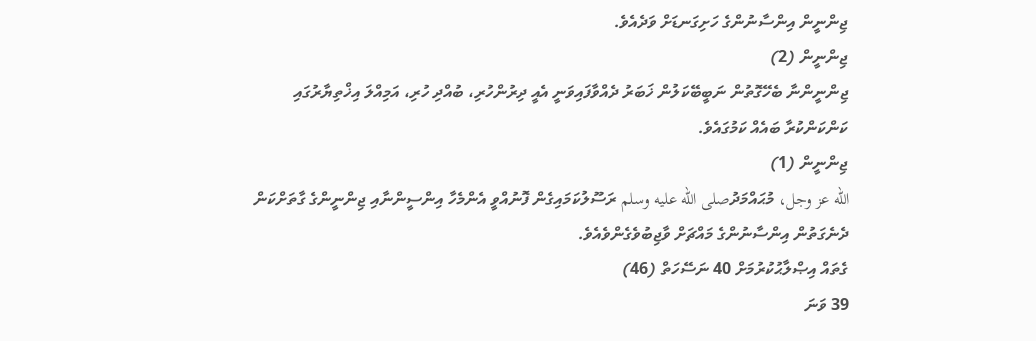ޖިންނީން އިންސާނުންގެ ހަށިގަނޑަށް ވަދެއެވެ.
ޖިންނީން (2)
ޖިންނީންނާ ބެހޭގޮތުން ނަބީބޭކަލުން ޚަބަރު ދެއްވާފައިވަނީ އެއީ ދިރުންހުރި، ބުއްދި ހުރި، އަމިއްލަ އިޚްތިޔާރުގައި ކަންކަންކުރާ ބައެއް ކަމުގައެވެ.
ޖިންނީން (1)
الله عز وجل، މުޙައްމަދުصلى الله عليه وسلم ރަސޫލުކަމައިގެން ފޮނުއްވީ އެންމެހާ އިންސީންނާއި ޖިންނީންގެ ގާތަށްކަން ދެނެގަތުން އިންސާނުންގެ މައްޗަށް ވާޖިބުވެގެންވެއެވެ.
ގެތައް އިޞްލާޙުކުރުމަށް 40 ނަސޭހަތް (46)
39 ވަނަ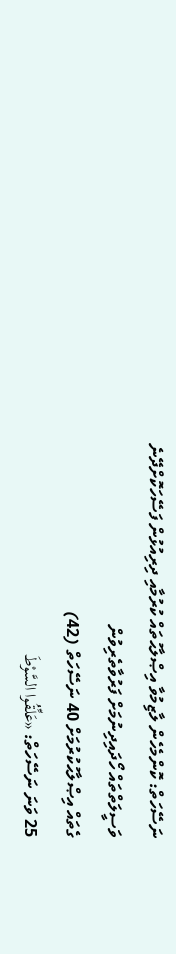ނަސޭހަތް: ކޮންމެހެން ލާޒިމުވާ އިޞްލާޙުތައް ކުރުމާއި ދިރިއުޅުން ފަސޭހަކޮށްދޭނެ ވަސީލަތްތައް ހޯދައިދިނުމަށް ފަރުވާތެރިވުން
ގެތައް އިޞްލާޙުކުރުމަށް 40 ނަސޭހަތް (42)
25 ވަނަ ނަސޭހަތް: «عَلِّقُوا السَّوْطَ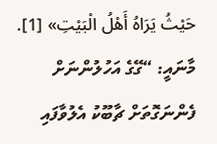حَيْثُ يَرَاهُ أَهْلُ الْبَيْتِ» [1]. މާނައީ: “ގޭގެ އަހުލުންނަށް ފެންނަގޮތަށް ޗާބޫކު އެލުވާފައި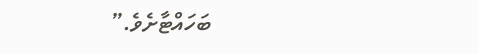ބަހައްޓާށެވެ.”